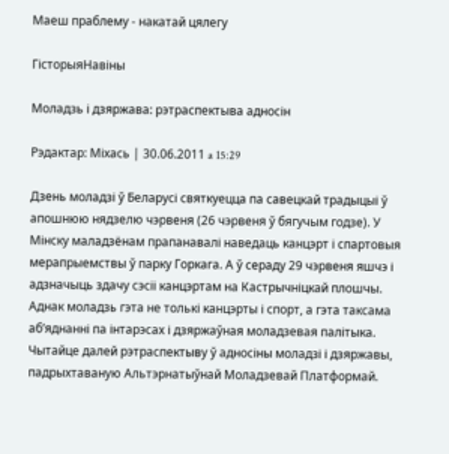Маеш праблему - накатай цялегу

ГісторыяНавіны

Моладзь і дзяржава: рэтраспектыва адносін

Рэдактар: Міхась | 30.06.2011 a 15:29

Дзень моладзі ў Беларусі святкуецца па савецкай традыцыі ў апошнюю нядзелю чэрвеня (26 чэрвеня ў бягучым годзе). У Мінску маладзёнам прапанавалі наведаць канцэрт і спартовыя мерапрыемствы ў парку Горкага. А ў сераду 29 чэрвеня яшчэ і адзначыць здачу сэсіі канцэртам на Кастрычніцкай плошчы. Аднак моладзь гэта не толькі канцэрты і спорт, а гэта таксама аб’яднанні па інтарэсах і дзяржаўная моладзевая палітыка. Чытайце далей рэтраспектыву ў адносіны моладзі і дзяржавы, падрыхтаваную Альтэрнатыўнай Моладзевай Платформай.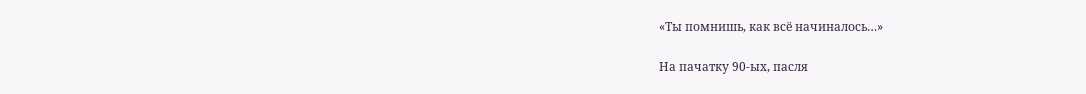«Ты помнишь, как всё начиналось…»

На пачатку 90-ых, пасля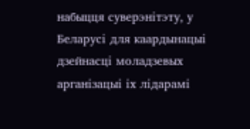набыцця суверэнітэту, у Беларусі для каардынацыі дзейнасці моладзевых арганізацыі іх лідарамі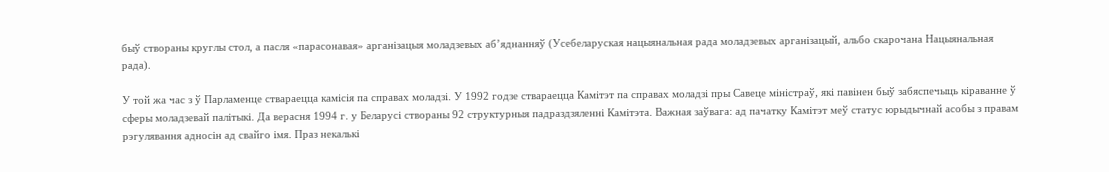быў створаны круглы стол, а пасля «парасонавая» арганізацыя моладзевых аб’яднанняў (Усебеларуская нацыянальная рада моладзевых арганізацый, альбо скарочана Нацыянальная рада).

У той жа час з ў Парламенце ствараецца камісія па справах моладзі. У 1992 годзе ствараецца Камітэт па справах моладзі пры Савеце міністраў, які павінен быў забяспечыць кіраванне ў сферы моладзевай палітыкі. Да верасня 1994 г. у Беларусі створаны 92 структурныя падраздзяленні Камітэта. Важная заўвага: ад пачатку Камітэт меў статус юрыдычнай асобы з правам рэгулявання адносін ад свайго імя. Праз некалькі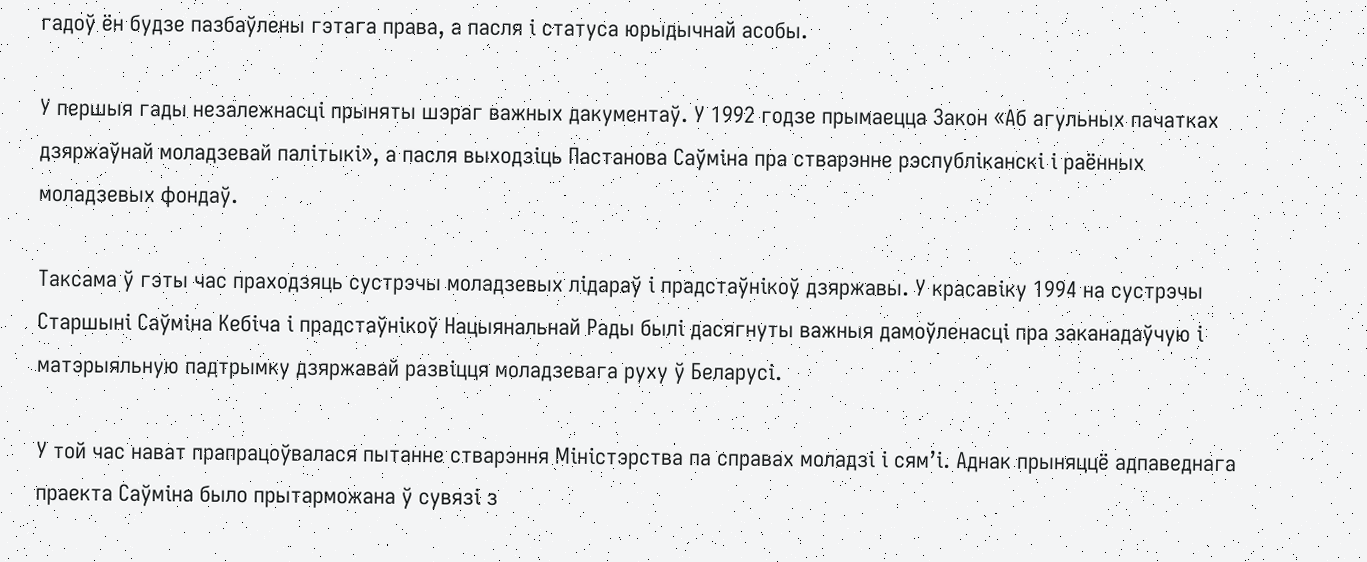гадоў ён будзе пазбаўлены гэтага права, а пасля і статуса юрыдычнай асобы.

У першыя гады незалежнасці прыняты шэраг важных дакументаў. У 1992 годзе прымаецца Закон «Аб агульных пачатках дзяржаўнай моладзевай палітыкі», а пасля выходзіць Пастанова Саўміна пра стварэнне рэспубліканскі і раённых моладзевых фондаў.

Таксама ў гэты час праходзяць сустрэчы моладзевых лідараў і прадстаўнікоў дзяржавы. У красавіку 1994 на сустрэчы Старшыні Саўміна Кебіча і прадстаўнікоў Нацыянальнай Рады былі дасягнуты важныя дамоўленасці пра заканадаўчую і матэрыяльную падтрымку дзяржавай развіцця моладзевага руху ў Беларусі.

У той час нават прапрацоўвалася пытанне стварэння Міністэрства па справах моладзі і сям’і. Аднак прыняццё адпаведнага праекта Саўміна было прытарможана ў сувязі з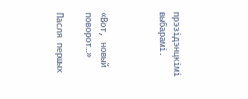прэзідэнцкімі выбарамі.



«Вот, новый поворот…»

Пасля першых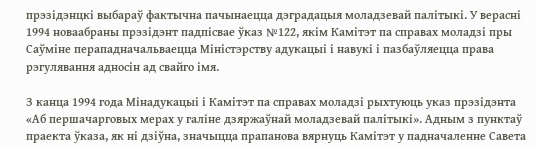прэзідэнцкі выбараў фактычна пачынаецца дэградацыя моладзевай палітыкі. У верасні 1994 новаабраны прэзідэнт падпісвае ўказ №122, якім Камітэт па справах моладзі пры Саўміне перападначальваецца Міністэрству адукацыі і навукі і пазбаўляецца права рэгулявання адносін ад свайго імя.

З канца 1994 года Мінадукацыі і Камітэт па справах моладзі рыхтуюць указ прэзідэнта «Аб першачарговых мерах у галіне дзяржаўнай моладзевай палітыкі». Адным з пунктаў праекта ўказа, як ні дзіўна, значыцца прапанова вярнуць Камітэт у падначаленне Савета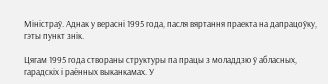Міністраў. Аднак у верасні 1995 года, пасля вяртання праекта на дапрацоўку, гэты пункт знік.

Цягам 1995 года створаны структуры па працы з моладдзю ў абласных, гарадскіх і раённых выканкамах. У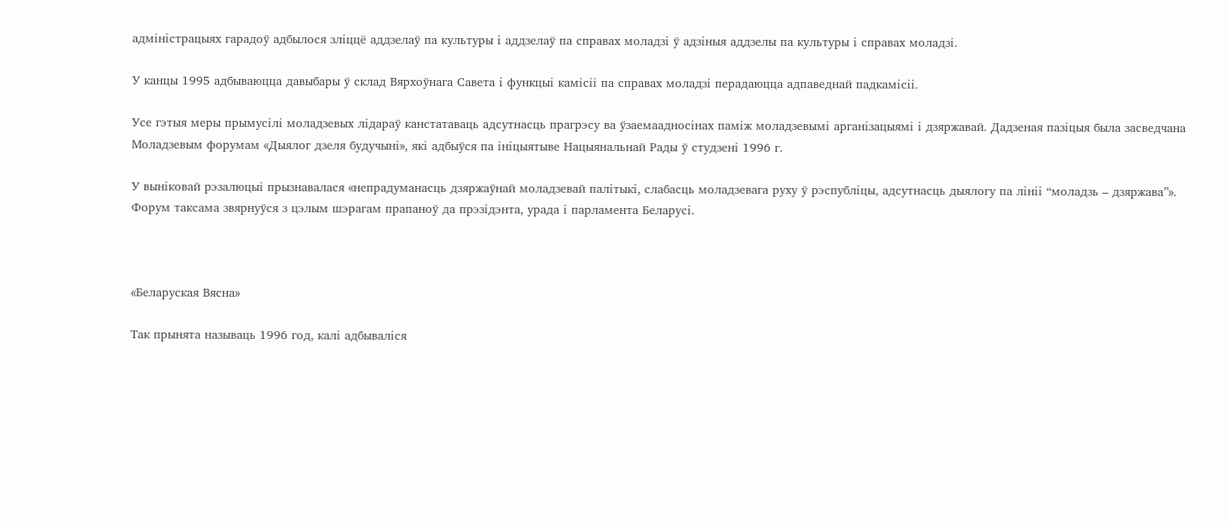адміністрацыях гарадоў адбылося зліццё аддзелаў па культуры і аддзелаў па справах моладзі ў адзіныя аддзелы па культуры і справах моладзі.

У канцы 1995 адбываюцца давыбары ў склад Вярхоўнага Савета і функцыі камісіі па справах моладзі перадаюцца адпаведнай падкамісіі.

Усе гэтыя меры прымусілі моладзевых лідараў канстатаваць адсутнасць прагрэсу ва ўзаемаадносінах паміж моладзевымі арганізацыямі і дзяржавай. Дадзеная пазіцыя была засведчана Моладзевым форумам «Дыялог дзеля будучыні», які адбыўся па ініцыятыве Нацыянальнай Рады ў студзені 1996 г.

У выніковай рэзалюцыі прызнавалася «непрадуманасць дзяржаўнай моладзевай палітыкі, слабасць моладзевага руху ў рэспубліцы, адсутнасць дыялогу па лініі “моладзь – дзяржава”». Форум таксама звярнуўся з цэлым шэрагам прапаноў да прэзідэнта, урада і парламента Беларусі.



«Беларуская Вясна»

Так прынята называць 1996 год, калі адбываліся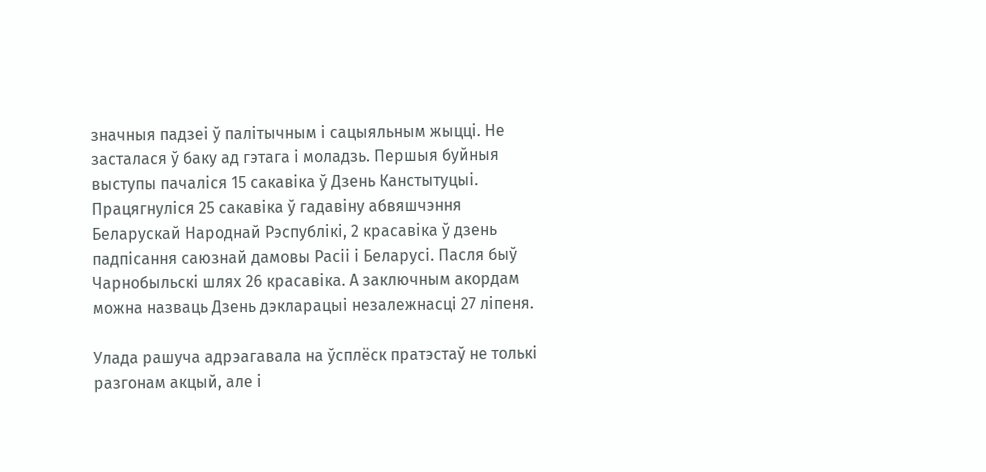значныя падзеі ў палітычным і сацыяльным жыцці. Не засталася ў баку ад гэтага і моладзь. Першыя буйныя выступы пачаліся 15 сакавіка ў Дзень Канстытуцыі. Працягнуліся 25 сакавіка ў гадавіну абвяшчэння Беларускай Народнай Рэспублікі, 2 красавіка ў дзень падпісання саюзнай дамовы Расіі і Беларусі. Пасля быў Чарнобыльскі шлях 26 красавіка. А заключным акордам можна назваць Дзень дэкларацыі незалежнасці 27 ліпеня.

Улада рашуча адрэагавала на ўсплёск пратэстаў не толькі разгонам акцый, але і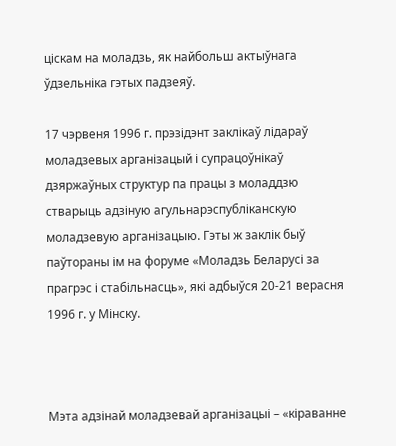ціскам на моладзь, як найбольш актыўнага ўдзельніка гэтых падзеяў.

17 чэрвеня 1996 г. прэзідэнт заклікаў лідараў моладзевых арганізацый і супрацоўнікаў дзяржаўных структур па працы з моладдзю стварыць адзіную агульнарэспубліканскую моладзевую арганізацыю. Гэты ж заклік быў паўтораны ім на форуме «Моладзь Беларусі за прагрэс і стабільнасць», які адбыўся 20-21 верасня 1996 г. у Мінску.



Мэта адзінай моладзевай арганізацыі – «кіраванне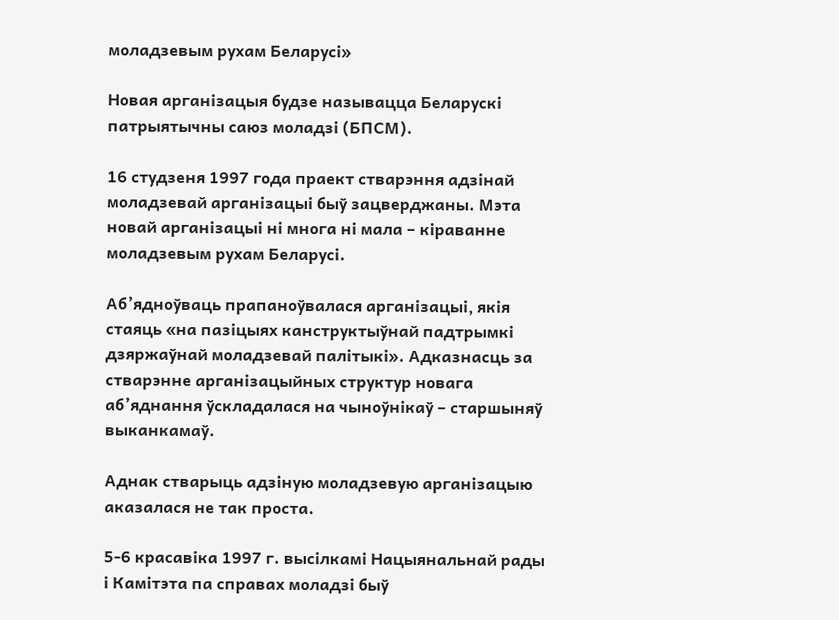моладзевым рухам Беларусі»

Новая арганізацыя будзе называцца Беларускі патрыятычны саюз моладзі (БПСМ).

16 студзеня 1997 года праект стварэння адзінай моладзевай арганізацыі быў зацверджаны. Мэта новай арганізацыі ні многа ні мала – кіраванне моладзевым рухам Беларусі.

Аб’ядноўваць прапаноўвалася арганізацыі, якія стаяць «на пазіцыях канструктыўнай падтрымкі дзяржаўнай моладзевай палітыкі». Адказнасць за стварэнне арганізацыйных структур новага аб’яднання ўскладалася на чыноўнікаў – старшыняў выканкамаў.

Аднак стварыць адзіную моладзевую арганізацыю аказалася не так проста.

5-6 красавіка 1997 г. высілкамі Нацыянальнай рады і Камітэта па справах моладзі быў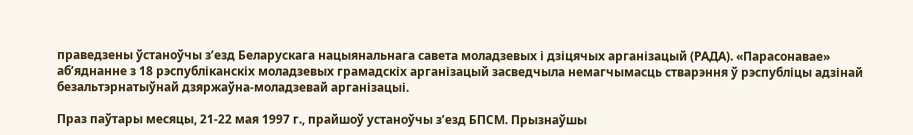праведзены ўстаноўчы з’езд Беларускага нацыянальнага савета моладзевых і дзіцячых арганізацый (РАДА). «Парасонавае» аб’яднанне з 18 рэспубліканскіх моладзевых грамадскіх арганізацый засведчыла немагчымасць стварэння ў рэспубліцы адзінай безальтэрнатыўнай дзяржаўна-моладзевай арганізацыі.

Праз паўтары месяцы, 21-22 мая 1997 г., прайшоў устаноўчы з’езд БПСМ. Прызнаўшы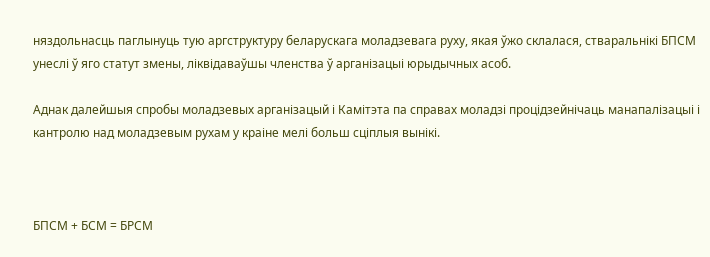няздольнасць паглынуць тую аргструктуру беларускага моладзевага руху, якая ўжо склалася, стваральнікі БПСМ унеслі ў яго статут змены, ліквідаваўшы членства ў арганізацыі юрыдычных асоб.

Аднак далейшыя спробы моладзевых арганізацый і Камітэта па справах моладзі процідзейнічаць манапалізацыі і кантролю над моладзевым рухам у краіне мелі больш сціплыя вынікі.



БПСМ + БСМ = БРСМ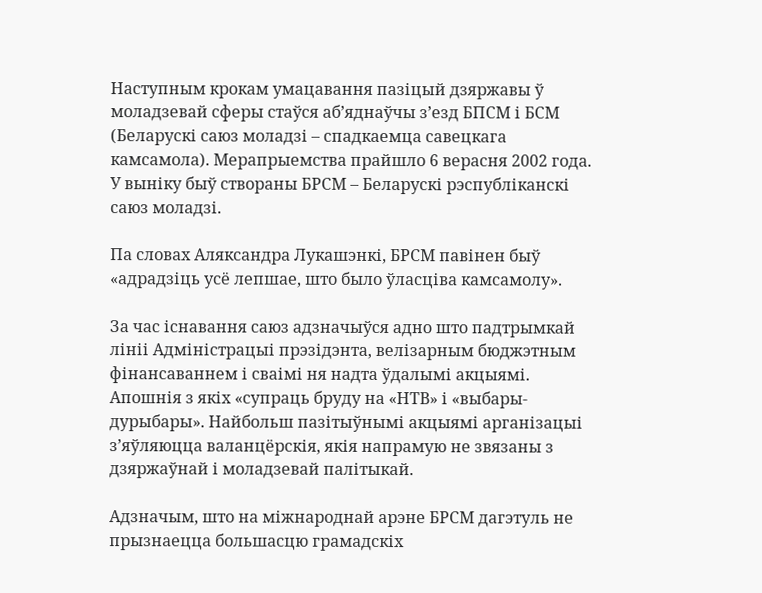Наступным крокам умацавання пазіцый дзяржавы ў моладзевай сферы стаўся аб’яднаўчы з’езд БПСМ і БСМ (Беларускі саюз моладзі – спадкаемца савецкага камсамола). Мерапрыемства прайшло 6 верасня 2002 года. У выніку быў створаны БРСМ – Беларускі рэспубліканскі саюз моладзі.

Па словах Аляксандра Лукашэнкі, БРСМ павінен быў «адрадзіць усё лепшае, што было ўласціва камсамолу».

За час існавання саюз адзначыўся адно што падтрымкай лініі Адміністрацыі прэзідэнта, велізарным бюджэтным фінансаваннем і сваімі ня надта ўдалымі акцыямі. Апошнія з якіх «супраць бруду на «НТВ» і «выбары-дурыбары». Найбольш пазітыўнымі акцыямі арганізацыі з’яўляюцца валанцёрскія, якія напрамую не звязаны з дзяржаўнай і моладзевай палітыкай.

Адзначым, што на міжнароднай арэне БРСМ дагэтуль не прызнаецца большасцю грамадскіх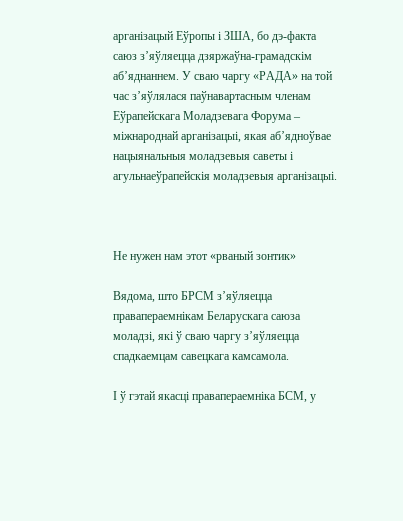арганізацый Еўропы і ЗША, бо дэ-факта саюз з’яўляецца дзяржаўна-грамадскім аб’яднаннем. У сваю чаргу «РАДА» на той час з’яўлялася паўнавартасным членам Еўрапейскага Моладзевага Форума – міжнароднай арганізацыі, якая аб’ядноўвае нацыянальныя моладзевыя саветы і агульнаеўрапейскія моладзевыя арганізацыі.



Не нужен нам этот «рваный зонтик»

Вядома, што БРСМ з’яўляецца правапераемнікам Беларускага саюза моладзі, які ў сваю чаргу з’яўляецца спадкаемцам савецкага камсамола.

І ў гэтай якасці правапераемніка БСМ, у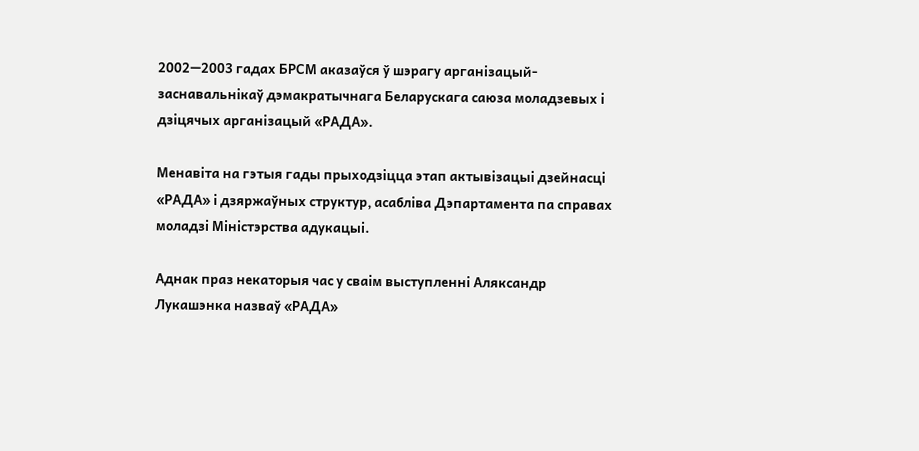2002—2003 гадах БРСМ аказаўся ў шэрагу арганізацый-заснавальнікаў дэмакратычнага Беларускага саюза моладзевых і дзіцячых арганізацый «РАДА».

Менавіта на гэтыя гады прыходзіцца этап актывізацыі дзейнасці «РАДА» і дзяржаўных структур, асабліва Дэпартамента па справах моладзі Міністэрства адукацыі.

Аднак праз некаторыя час у сваім выступленні Аляксандр Лукашэнка назваў «РАДА»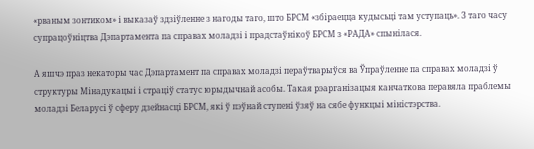«рваным зонтиком» і выказаў здзіўленне з нагоды таго, што БРСМ «збіраецца кудысьці там уступаць». З таго часу супрацоўніцтва Дэпартамента па справах моладзі і прадстаўнікоў БРСМ з «РАДА» спынілася.

А яшчэ праз некаторы час Дэпартамент па справах моладзі пераўтварыўся ва Ўпраўленне па справах моладзі ў структуры Мінадукацыі і страціў статус юрыдычнай асобы. Такая рэарганізацыя канчаткова перавяла праблемы моладзі Беларусі ў сферу дзейнасці БРСМ, які ў пэўнай ступені ўзяў на сябе функцыі міністэрства.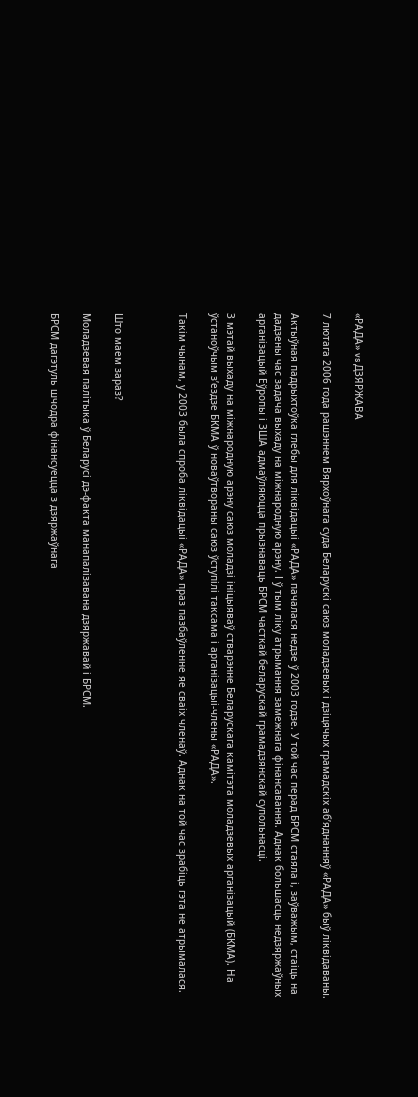«РАДА» vs ДЗЯРЖАВА

7 лютага 2006 года рашэннем Вярхоўнага суда Беларускі саюз моладзевых і дзіцячых грамадскіх аб’яднанняў «РАДА» быў ліквідаваны.

Актыўная падрыхтоўка глебы для ліквідацыі «РАДА» пачалася недзе ў 2003 годзе. У той час перад БРСМ стаяла і, заўважым, стаіць на дадзены час задача выхаду на міжнародную арэну. І ў тым ліку атрымання замежнага фінансавання. Аднак большасць недзяржаўных арганізацый Еўропы і ЗША адмаўляюцца прызнаваць БРСМ часткай беларускай грамадзянскай супольнасці.

З мэтай выхаду на міжнародную арэну саюз моладзі ініцыяваў стварэнне Беларускага камітэта моладзевых арганізацый (БКМА). На ўстаноўчым з’ездзе БКМА ў новаўтвораны саюз ўступілі таксама і арганізацыі-члены «РАДА».

Такім чынам, у 2003 была спроба ліквідацыі «РАДА» праз пазбаўленне яе сваіх членаў. Аднак на той час зрабіць гэта не атрымалася.



Што маем зараз?

Моладзевая палітыка ў Беларусі дэ-факта манапалізавана дзяржавай і БРСМ.

БРСМ дагэтуль шчодра фінансуецца з дзяржаўнага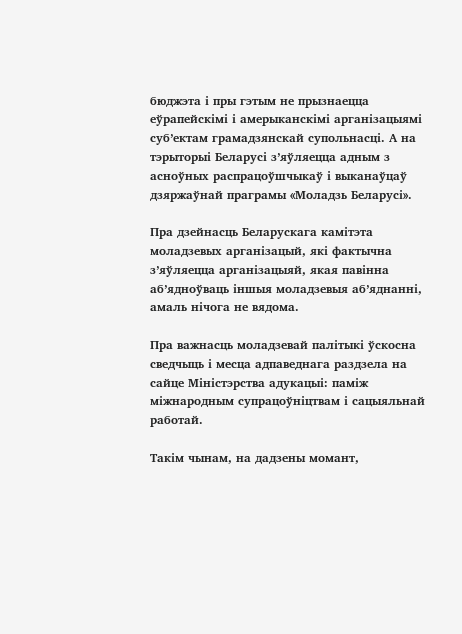бюджэта і пры гэтым не прызнаецца еўрапейскімі і амерыканскімі арганізацыямі суб’ектам грамадзянскай супольнасці. А на тэрыторыі Беларусі з’яўляецца адным з асноўных распрацоўшчыкаў і выканаўцаў дзяржаўнай праграмы «Моладзь Беларусі».

Пра дзейнасць Беларускага камітэта моладзевых арганізацый, які фактычна з’яўляецца арганізацыяй, якая павінна аб’ядноўваць іншыя моладзевыя аб’яднанні, амаль нічога не вядома.

Пра важнасць моладзевай палітыкі ўскосна сведчыць і месца адпаведнага раздзела на сайце Міністэрства адукацыі: паміж міжнародным супрацоўніцтвам і сацыяльнай работай.

Такім чынам, на дадзены момант,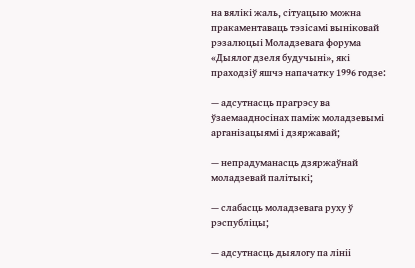на вялікі жаль, сітуацыю можна пракаментаваць тэзісамі выніковай рэзалюцыі Моладзевага форума «Дыялог дзеля будучыні», які праходзіў яшчэ напачатку 1996 годзе:

— адсутнасць прагрэсу ва ўзаемаадносінах паміж моладзевымі арганізацыямі і дзяржавай;

— непрадуманасць дзяржаўнай моладзевай палітыкі;

— слабасць моладзевага руху ў рэспубліцы;

— адсутнасць дыялогу па лініі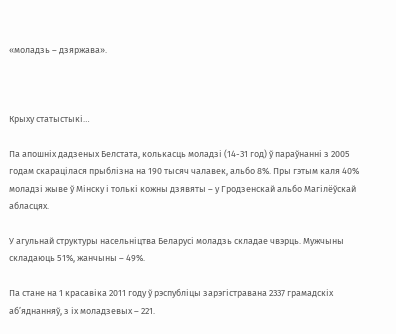«моладзь – дзяржава».



Крыху статыстыкі…

Па апошніх дадзеных Белстата, колькасць моладзі (14-31 год) ў параўнанні з 2005 годам скарацілася прыблізна на 190 тысяч чалавек, альбо 8%. Пры гэтым каля 40% моладзі жыве ў Мінску і толькі кожны дзявяты – у Гродзенскай альбо Магілёўскай абласцях.

У агульнай структуры насельніцтва Беларусі моладзь складае чвэрць. Мужчыны складаюць 51%, жанчыны – 49%.

Па стане на 1 красавіка 2011 году ў рэспубліцы зарэгістравана 2337 грамадскіх аб’яднанняў, з іх моладзевых – 221.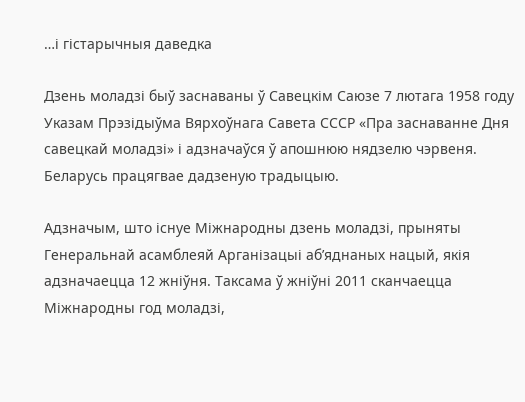…і гістарычныя даведка

Дзень моладзі быў заснаваны ў Савецкім Саюзе 7 лютага 1958 году Указам Прэзідыўма Вярхоўнага Савета СССР «Пра заснаванне Дня савецкай моладзі» і адзначаўся ў апошнюю нядзелю чэрвеня. Беларусь працягвае дадзеную традыцыю.

Адзначым, што існуе Міжнародны дзень моладзі, прыняты Генеральнай асамблеяй Арганізацыі аб’яднаных нацый, якія адзначаецца 12 жніўня. Таксама ў жніўні 2011 сканчаецца Міжнародны год моладзі,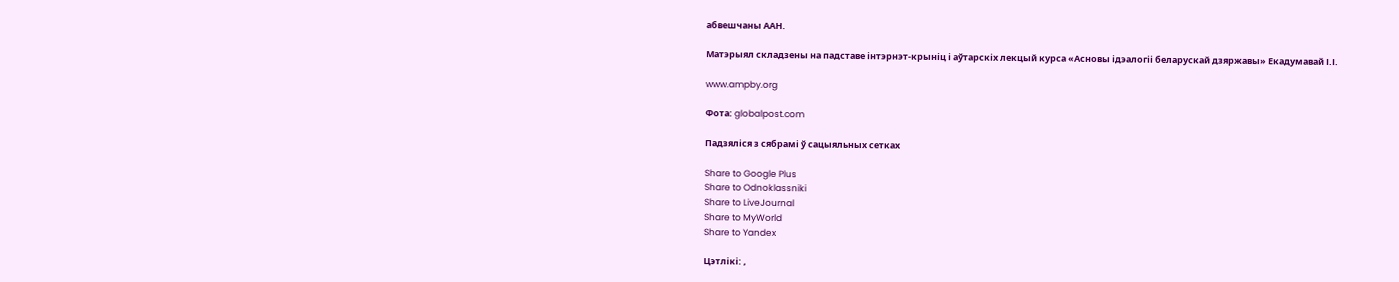абвешчаны ААН.

Матэрыял складзены на падставе інтэрнэт-крыніц і аўтарскіх лекцый курса «Асновы ідэалогіі беларускай дзяржавы» Екадумавай І.І.

www.ampby.org

Фота: globalpost.com

Падзяліся з сябрамі ў сацыяльных сетках

Share to Google Plus
Share to Odnoklassniki
Share to LiveJournal
Share to MyWorld
Share to Yandex

Цэтлікі: ,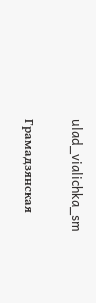ulad_vialichka_sm

Грамадзянская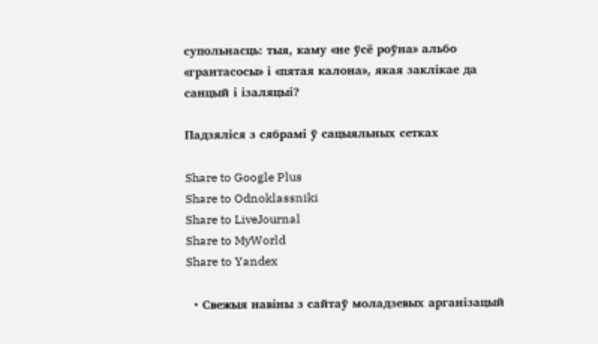супольнасць: тыя, каму «не ўсё роўна» альбо «грантасосы» і «пятая калона», якая заклікае да санцый і ізаляцыі?

Падзяліся з сябрамі ў сацыяльных сетках

Share to Google Plus
Share to Odnoklassniki
Share to LiveJournal
Share to MyWorld
Share to Yandex

  • Свежыя навіны з сайтаў моладзевых арганізацый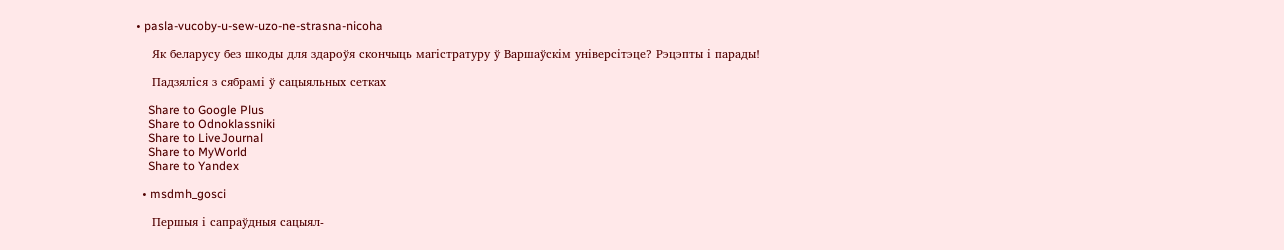• pasla-vucoby-u-sew-uzo-ne-strasna-nicoha

    Як беларусу без шкоды для здароўя скончыць магістратуру ў Варшаўскім універсітэце? Рэцэпты і парады!

    Падзяліся з сябрамі ў сацыяльных сетках

    Share to Google Plus
    Share to Odnoklassniki
    Share to LiveJournal
    Share to MyWorld
    Share to Yandex

  • msdmh_gosci

    Першыя і сапраўдныя сацыял-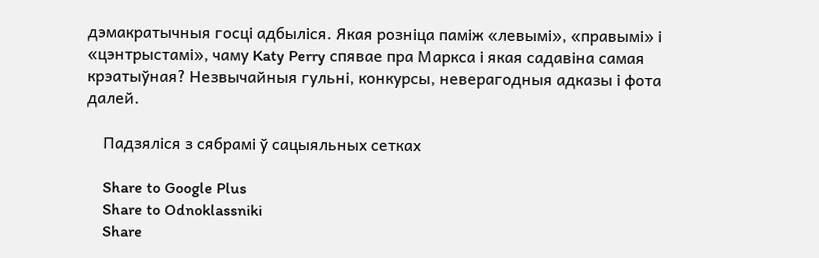дэмакратычныя госці адбыліся. Якая розніца паміж «левымі», «правымі» і «цэнтрыстамі», чаму Katy Perry спявае пра Маркса і якая садавіна самая крэатыўная? Незвычайныя гульні, конкурсы, неверагодныя адказы і фота далей.

    Падзяліся з сябрамі ў сацыяльных сетках

    Share to Google Plus
    Share to Odnoklassniki
    Share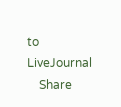to LiveJournal
    Share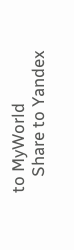to MyWorld
    Share to Yandex